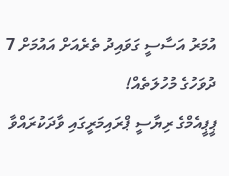އުމަރު އަސާސީ ގަވައިދު ތެރެއަށް އައުމަށް 7 ދުވަހުގެ މުހުލަތެއް!
ޕީޕީއެމްގެ ރިޔާސީ ޕްރައިމަރީގައި ވާދަކުރައްވާ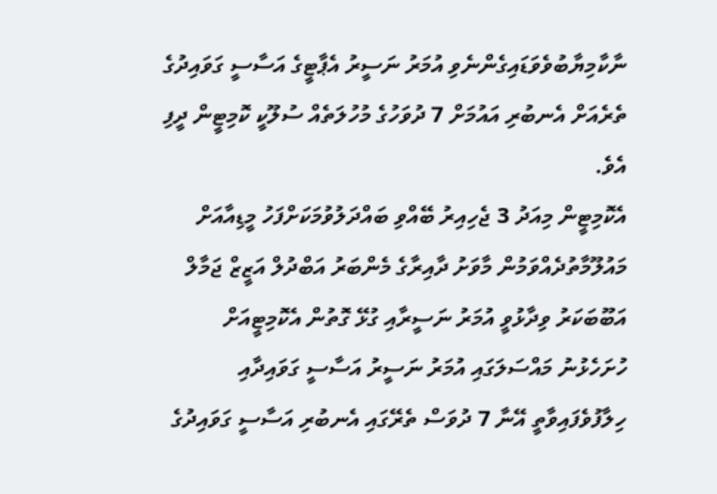ނާކާމިޔާބުވެވަޑައިގެންނެވި އުމަރު ނަސީރު އެޕާޓީގެ އަސާސީ ގަވައިދުގެ ތެރެއަށް އެނބުރި އައުމަށް 7 ދުވަހުގެ މުހުލަތެއް ސުލޫކީ ކޮމިޓީން ދީފި އެވެ.
އެކޮމިޓީން މިއަދު 3 ޖެހިއިރު ބޭއްވި ބައްދަލުވުމަކަށްފަހު މީޑިއާއަށް މައުލޫމާތުދެއްވަމުން މާވަށު ދާއިރާގެ މެންބަރު އަބްދުލް އަޒީޒް ޖަމާލް އަބޫބަކަރު ވިދާޅުވީ އުމަރު ނަސީރާއި ގުޅޭ ގޮތުން އެކޮމިޓީއަށް ހުށަހެޅުނު މައްސަލަގައި އުމަރު ނަސީރު އަސާސީ ގަވައިދާއި ހިލާފުވެފައިވާތީ އޭނާ 7 ދުވަސް ތެރޭގައި އެނބުރި އަސާސީ ގަވައިދުގެ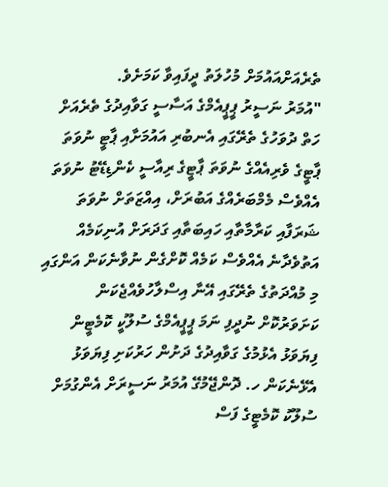ތެރެއަށްއައުމަށް މުހުލަތު ދީފައިވާ ކަމަށެވެ.
"އުމަރު ނަސީރު ޕީޕީއެމްގެ އަސާސީ ގަވާއިދުގެ ތެރެއަށް ހަތް ދުވަހުގެ ތެރޭގައި އެނބުރި އައުމަށާއި ޕާޓީ ނުވަތަ ޕާޓީގެ ވެރިއެއްގެ ނުވަތަ ޕާޓީގެ ރިއާސީ ކެންޑިޑޭޓު ނުވަތަ އެއްވެސް މެމްބަރެއްގެ އަބުރަށް، އިއްޒަތަށް ނުވަތަ ޝަރަފާއި ކަރާމާތާއި ހައިބަތާއި ގަދަރަށް އުނިކަމެއް އަތުވެދާނެ އެއްވެސް ކަމެއް ކޮށްގެން ނުވާނެކަން އަންގައި މި މުއްދަތުގެ ތެރޭގައި އޭނާ އިސްލާހުވެއްޖެކަން ކަށަވަރުކޮށް ނުދީފި ނަމަ ޕީޕީއެމްގެ ސުލޫކީ ކޮމެޓީން ފިޔަވަޅު އެޅުމުގެ ގަވާއިދުގެ ދަށުން ހަރުކަށި ފިޔަވަޅު އެޅޭނެކަން ހ. ދޮންޖޭމުގޭ އުމަރު ނަސީރަށް އެންގުމަށް ސުލޫކު ކޮމެޓީގެ ފަސް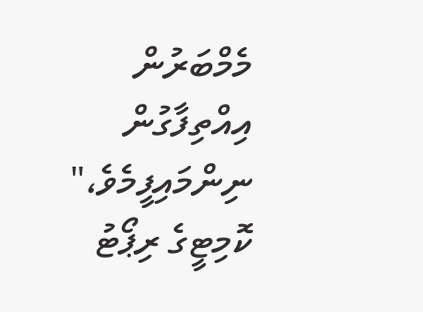މެމްބަރުން އިއްތިފާގުން ނިންމައިފީމެވެ،" ކޮމިޓީގެ ރިޕޯޓު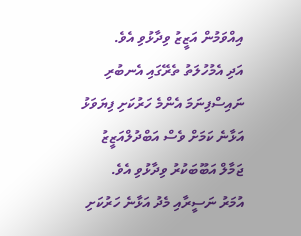އިއްވަމުން އަޒީޒު ވިދާޅުވި އެވެ.
އަދި އެމުހުލަތު ތެރޭގައި އެނބުރި ނައިސްފިނަމަ އެންމެ ހަރުކަށި ފިޔަވަޅު އަޅާނެ ކަމަށް ވެސް އަބްދުލްއަޒީޒު ޖަމާލް އަބޫބަކުރު ވިދާޅުވި އެވެ.
އުމަރު ނަސީރާއި މެދު އަޅާނެ ހަރުކަށި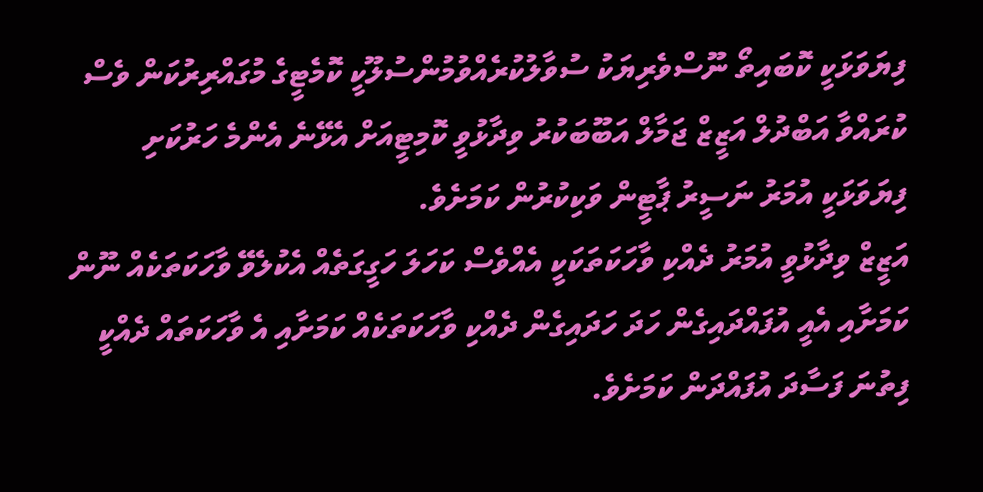ފިޔަވަޅަކީ ކޮބައިތޯ ނޫސްވެރިޔަކު ސުވާލުކުރެއްވުމުންސުލޫކީ ކޮމެޓީގެ މުގައްރިރުކަން ވެސް ކުރައްވާ އަބްދުލް އަޒީޒް ޖަމާލް އަބޫބަކުރު ވިދާޅުވީ ކޮމިޓީއަށް އެޅޭނެ އެންމެ ހަރުކަށި ފިޔަވަޅަކީ އުމަރު ނަސީރު ޕާޓީން ވަކިކުރުން ކަމަށެވެ.
އަޒީޒް ވިދާޅުވީ އުމަރު ދެއްކި ވާހަކަތަކަކީ އެއްވެސް ކަހަލަ ހަގީގަތެއް އެކުލެވޭ ވާހަކަތަކެއް ނޫން ކަމަށާއި އެއީ އުފައްދައިގެން ހަދަ ހަދައިގެން ދެއްކި ވާހަކަތަކެއް ކަމަށާއި އެ ވާހަކަތައް ދެއްކީ ފިތުނަ ފަސާދަ އުފައްދަން ކަމަށެވެ.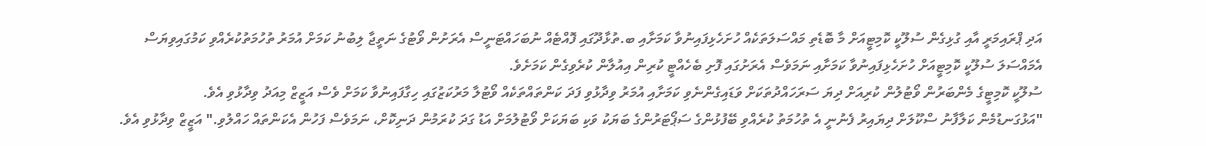އަދި ޕްރައިމަރީ އާއި ގުޅިގެން ސުލޫކީ ކޮމިޓީއަށް މާ ބޮޑެތި މައްސަލަތަކެއް ހުށަހެޅިފައިނުވާ ކަމަށާއި ބ.ތުޅާދޫގައި ފޮއްޓެއް ނުބަހައްޓަނީސް އެރަށުން ވޯޓުގެ ނަތީޖާ ލިބުނު ކަމަށް އުމަރު ތުހުމަތުކުރެއްވި ކަމުގައިވިޔަސް އެމައްސަލަ ސުލޫކީ ކޮމިޓީއަށް ހުށަހެޅިފައިނުވާ ކަމަށާއި ނަމަވެސް އެރަށުގައި ފޮށި ބެހެއްޓީ ކުރިން އިއުލާން ކުރެވިގެން ކަމަށެވެ.
ސުލޫކީ ކޮމިޓީގެ މެންބަރުން ވޯޓުލުން ކުރިއަށް ދިޔަ ސަރަހައްދުތަކަށް ވަޑައިގެންނެވި ކަމަށާއި އުމަރު ވިދާޅުވި ފަދަ ކަންތައްތަކެއް ވޯޓުލާ މަރުކަޒުގައި ހިގާފައިނުވާ ކަމަށް ވެސް އަޒީޒް މިއަދު ވިދާޅުވި އެވެ.
"އަޅުގަނޑުމެން ކަލާފާނު ސްކޫލަށް ދިޔައިރު ފެނުނީ އެ ތުހުމަތު ކުރެއްވި ބޭފުޅުންގެ ސަޕޯޓަރުންގެ ބަޔަކު ވަކި ބަޔަކަށް ވޯޓުލުމަށް އަޑު ގަދަ ކުރަމުން ދަނިކޮށް، ނަމަވެސް ފަހުން އެކަންތައް ހައްލުވި." އަޒީޒް ވިދާޅުވި އެވެ.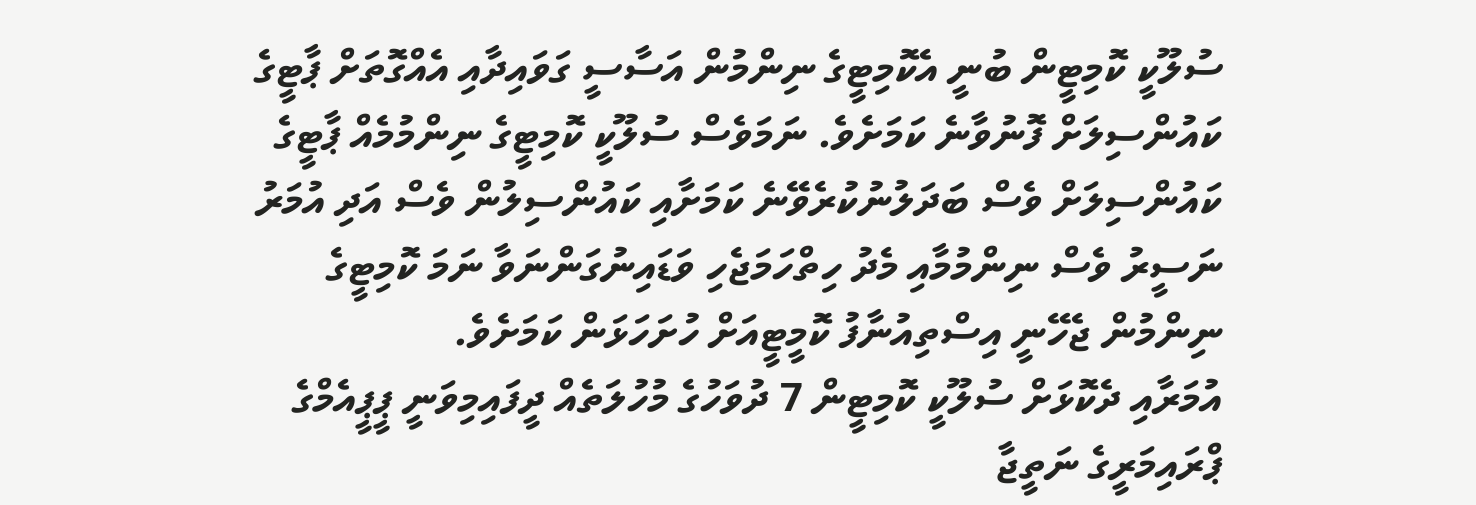ސުލޫކީ ކޮމިޓީން ބުނީ އެކޮމިޓީގެ ނިންމުން އަސާސީ ގަވައިދާއި އެއްގޮތަށް ޕާޓީގެ ކައުންސިލަށް ފޮނުވާނެ ކަމަށެވެ. ނަމަވެސް ސުލޫކީ ކޮމިޓީގެ ނިންމުމެއް ޕާޓީގެ ކައުންސިލަށް ވެސް ބަދަލުނުކުރެވޭނެ ކަމަށާއި ކައުންސިލުން ވެސް އަދި އުމަރު ނަސީރު ވެސް ނިންމުމާއި މެދު ހިތްހަމަޖެހި ވަޑައިނުގަންނަވާ ނަމަ ކޮމިޓީގެ ނިންމުން ޖެހޭނީ އިސްތިއުނާފު ކޮމީޓީއަށް ހުށަހަޅަން ކަމަށެވެ.
އުމަރާއި ދެކޮޅަށް ސުލޫކީ ކޮމިޓީން 7 ދުވަހުގެ މުހުލަތެއް ދީފައިމިވަނީ ޕީޕީއެމްގެ ޕްރައިމަރީގެ ނަތީޖާ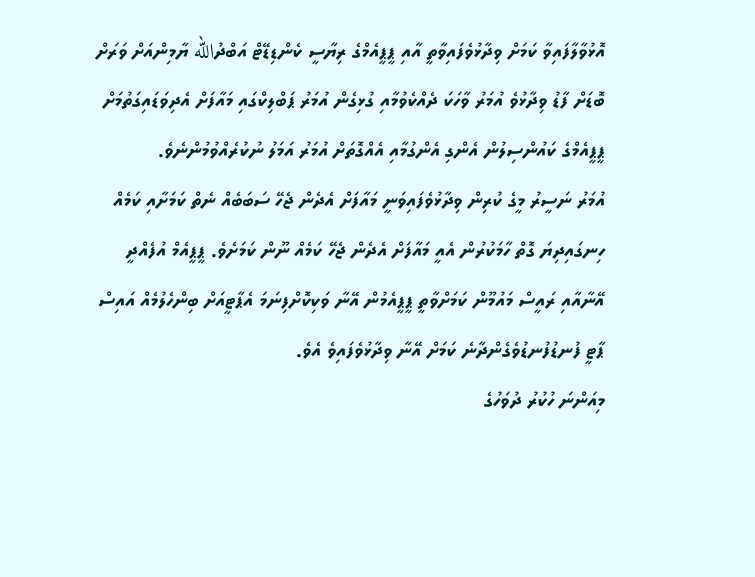އޮޅުވާލާފައިވާ ކަމަށް ވިދާޅުވެފައިވާތީ އާއި ޕީޕީއެމްގެ ރިޔާސީ ކެންޑިޑޭޓް އަބްދުالله ޔާމިންއަށް ވަރަށް ބޮޑަށް ފާޑު ވިދާޅުވެ އުމަރު ވާހަކަ ދެއްކެވުމާއި ގުޅިގެން އުމަރު ޕަބްލިކްގައި މައާފަށް އެދިވަޑައިގަތުމަށް ޕީޕީއެމްގެ ކައުންސިލުން އެންގި އެންގުމާއި އެއްގޮތަށް އުމަރު އަމަލު ނުކުރެއްވުމުންނެވެ.
އުމަރު ނަސީރު މީގެ ކުރިން ވިދާޅުވެފައިވަނީ މައާފަށް އެދެން ޖެހޭ ސަބަބެއް ނެތް ކަމަށާއި ކަމެއް ހިނގައިދިޔަ ގޮތް ހާމަކުރުން އެއީ މައާފަށް އެދެން ޖެހޭ ކަމެއް ނޫން ކަމަށެވެ. ޕީޕީއެމް އުފެއްދީ އޭނާއާއި ރައީސް މައުމޫން ކަމަށްވާތީ ޕީޕީއެމުން އޭނާ ވަކިކޮށްފިނަމަ އެޕާޓީއަށް ބިންހެލުމެއް އައިސް ޕާޓީ ފުނޑުފުނޑުވެގެންދާނެ ކަމަށް އޭނާ ވިދާޅުވެފައިވެ އެވެ.
މިއަންނަ ހުކުރު ދުވަހުގެ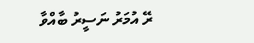ރޭ އުމަރު ނަސީރު ބާއްވާ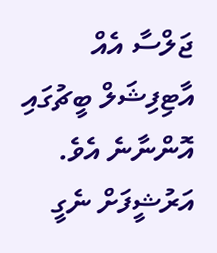ޖަލްސާ އެއް އާޓިފިޝަލް ބީޗުގައި އޮންނާނެ އެވެ.
އަރުޝީފަށް ނެގީ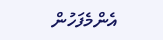އެންމެފަހުން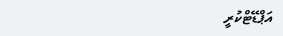އަޕްޑޭޓްކުރީ